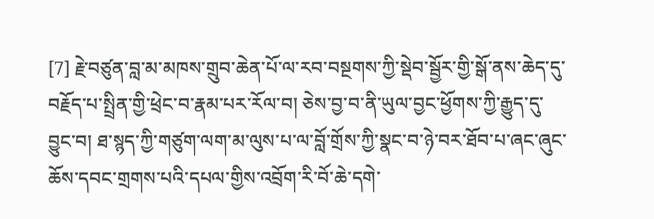[7] རྗེ་བཙུན་བླ་མ་མཁས་གྲུབ་ཆེན་པོ་ལ་རབ་བསྔགས་ཀྱི་སྡེབ་སྦྱོར་གྱི་སྒོ་ནས་ཆེད་དུ་བརྗོད་པ་སྤྲིན་གྱི་ཕྲེང་བ་རྣམ་པར་རོལ་བ། ཅེས་བྱ་བ་ནི་ཡུལ་བྱང་ཕྱོགས་ཀྱི་རྒྱུད་དུ་བྱུང་བ། ཐ་སྙད་ཀྱི་གཙུག་ལག་མ་ལུས་པ་ལ་བློ་གྲོས་ཀྱི་སྣང་བ་ཉེ་བར་ཐོབ་པ་ཞང་ཞུང་ཆོས་དབང་གྲགས་པའི་དཔལ་གྱིས་འབྲོག་རི་བོ་ཆེ་དགེ་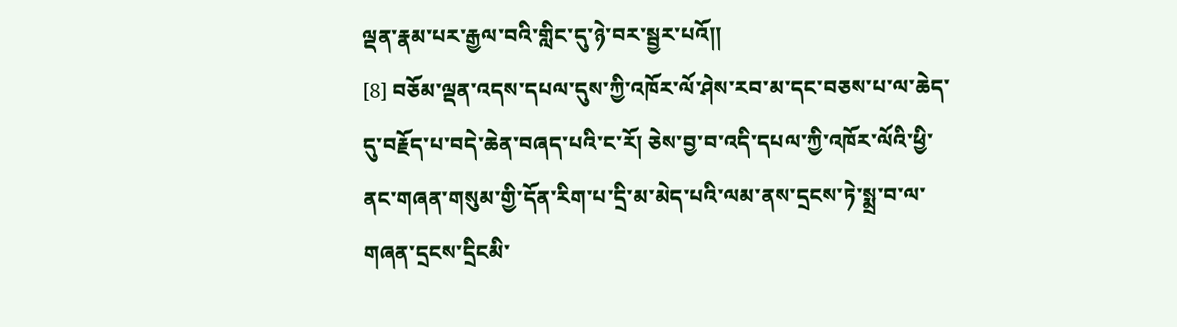ལྡན་རྣམ་པར་རྒྱལ་བའི་གླིང་དུ་ཉེ་བར་སྦྱར་པའོ།།
[8] བཅོམ་ལྡན་འདས་དཔལ་དུས་ཀྱི་འཁོར་ལོ་ཤེས་རབ་མ་དང་བཅས་པ་ལ་ཆེད་དུ་བརྗོད་པ་བདེ་ཆེན་བཞད་པའི་ང་རོ། ཅེས་བྱ་བ་འདི་དཔལ་ཀྱི་འཁོར་ལོའི་ཕྱི་ནང་གཞན་གསུམ་གྱི་དོན་རིག་པ་དྲི་མ་མེད་པའི་ལམ་ནས་དྲངས་ཏེ་སྨྲ་བ་ལ་གཞན་དྲངས་དྲིངམི་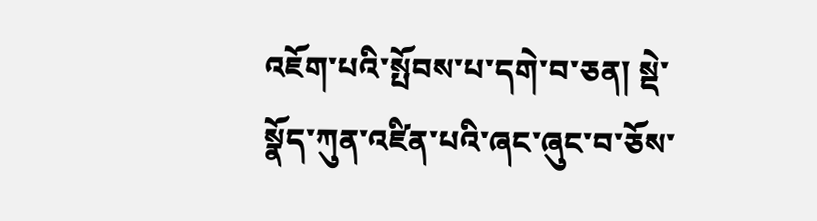འཇོག་པའི་སྤོབས་པ་དགེ་བ་ཅན། སྡེ་སྣོད་ཀུན་འཛིན་པའི་ཞང་ཞུང་བ་ཅོས་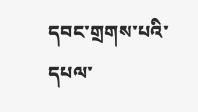དབང་གྲགས་པའི་དཔལ་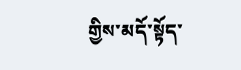གྱིས་མདོ་སྟོད་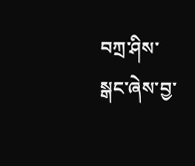བཀྲ་ཤིས་སྒང་ཞེས་བྱ་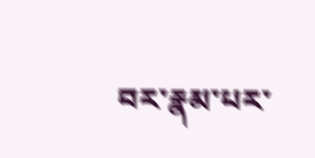བར་རྣམ་པར་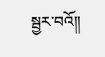སྦྱར་བའོ།།